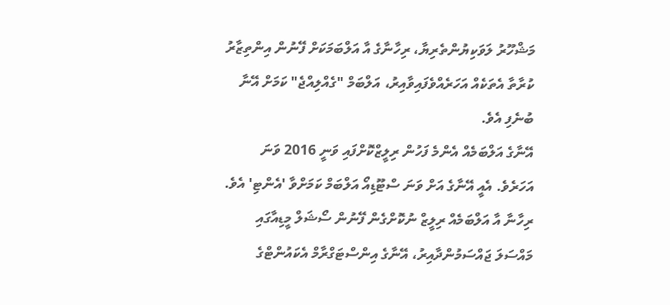މަޝްހޫރު ލަވަކިޔުންތެރިޔާ، ރިހާނާގެ އާ އަލްބަމަކަށް ފޭނުން އިންތިޒާރު ކުރާތާ އެތަކެއް އަހަރެއްވެފައިވާއިރު، އަލްބަމް "ގެއްލިއްޖެ" ކަމަށް އޭނާ ބުނެފި އެވެ.
އޭނާގެ އަލްބަމެއް އެންމެ ފަހުން ރިލީޒްކޮށްފައި ވަނީ 2016 ވަނަ އަހަރެވެ. އެއީ އޭނާގެ އަށް ވަނަ ސްޓޫޑިއޯ އަލްބަމް ކަމަށްވާ 'އެންޓި' އެވެ.
ރިހާނާ އާ އަލްބަމެއް ރިލީޒް ނުކޮށްގެން ފޭނުން ސޯޝަލް މީޑިއާގައި މައްސަލަ ޖައްސަމުންދާއިރު، އޭނާގެ އިންސްޓަގްރާމް އެކައުންޓްގެ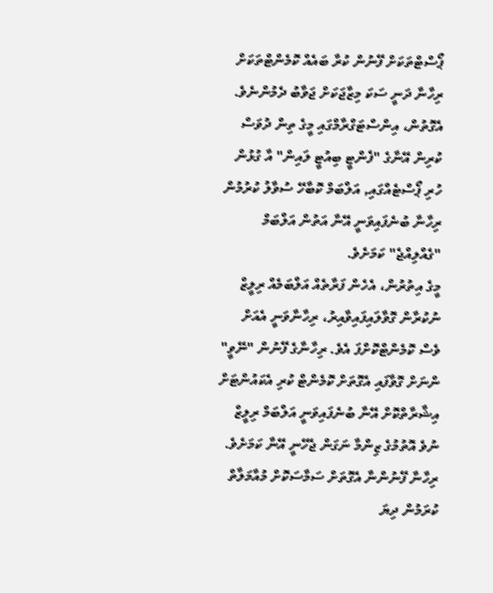ޕޯސްޓްތަކަށް ފޭނުން ކުރާ ބައެއް ކޮމެންޓްތަކަށް ރިހާނާ ދަނީ ސަކަ މިޒާޖަކަށް ޖަވާބު ދެމުންނެވެ.
އެގޮތުން، އިންސްޓަގްރާމްގައި މީގެ ތިން ދުވަސް ކުރިން އޭނާގެ "ފެންޓީ ބިއުޓީ ލައިން" އާ ގުޅުން ހުރި ޕޯސްޓެއްގައި, އަލްބަމް ކޮބާހޭ ސުވާލު ކުރުމުން ރިހާނާ ބުނެފައިވަނީ އޭނާ އަތުން އަލްބަމް "ގެއްލިއްޖެ" ކަމަށެވެ.
މީގެ އިތުރުން، އެހެން ފަރާތެއް އަލްބަމެއް ރިލީޒް ނުކުރާން ގޮވާލައިފައިވާއިރު، ރިހާނާވަނީ އެއަށް ވެސް ކޮމެންޓްކޮށްފަ އެވެ. ރިހާނާގެ ފޭނުން "ނޭވީ" ންނަށް ގޮވާފައި އެގޮތަށް ކޮމެންޓް ކުރި އެކައުންޓަށް އިޝާރާތްކޮށް އޭނާ ބުނެފައިވަނީ އަލްބަމް ރިލީޒް ނުވެ އޮތުމުގެ ޒިންމާ ނަގަން ޖެހޭނީ އޭނާ ކަމަށެވެ.
ރިހާނާ ފޭނުންނާ އެގޮތަށް ސަމާސަކޮށް މުއާމަލާތް ކުރަމުން ދިޔަ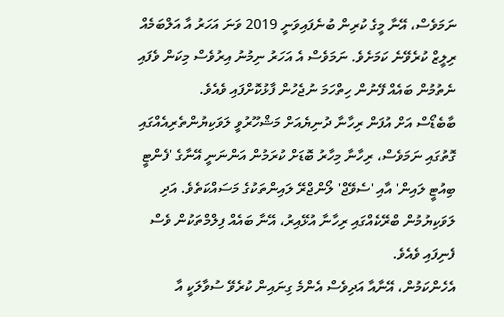ނަމަވެސް، އޭނާ މީގެ ކުރިން ބުނެފައިވަނީ 2019 ވަނަ އަހަރު އާ އަލްބަމެއް ރިލީޒް ކުރެވޭނެ ކަމަށެވެ. ނަމަވެސް އެ އަހަރު ނިމުނު އިރުވެސް މިކަން ވެފައި ނެތުމުން ބައެއް ފޭނުން ހިތްހަމަ ނުޖެހުން ފާޅުކޮށްފައި ވެއެވެ.
ބާބެޑޯސް އަށް އުފަން ރިހާނާ ދުނިޔެއަށް މަޝްހޫރުވީ ލަވަކިޔުންތެރިއެއްގައި ގޮތުގައި ނަމަވެސް، ރިހާނާ މިހާރު ބޮޑަށް ކުރަމުން އަންނަނީ އޭނާގެ 'ފެންޓީ ބިއުޓީ ލައިން' އާއި 'ސެވޭޖް' ލޯންޖްރޭ ލައިންތަކުގެ މަސައްކަތެވެ. އަދި ލަވަކިޔުމުން ބްރޭކެއްގައި ރިހާނާ އުޅޭއިރު، އޭނާ ބައެއް ފިލްމްތަކުން ވެސް ފެނިފައި ވެއެވެ.
އެހެންކަމުން، އޭނާއާ އަދިވެސް އެންމެ ގިނައިން ކުރެވޭ ސުވާލަކީ އާ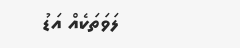ލަވަތަކެއް އަޑު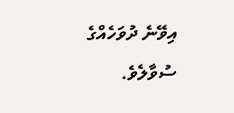އިވޭނެ ދުވަހެއްގެ ސުވާލެވެ.